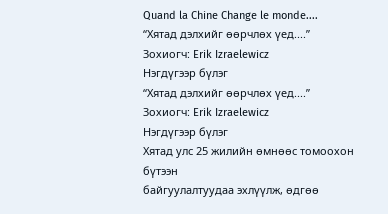Quand la Chine Change le monde....
“Хятад дэлхийг өөрчлөх үед....”
Зохиогч: Erik Izraelewicz
Нэгдүгээр бүлэг
“Хятад дэлхийг өөрчлөх үед....”
Зохиогч: Erik Izraelewicz
Нэгдүгээр бүлэг
Хятад улс 25 жилийн өмнөөс томоохон бүтээн
байгуулалтуудаа эхлүүлж, өдгөө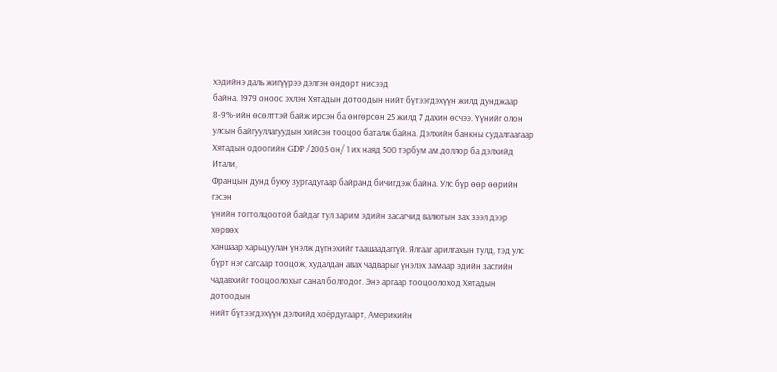хэдийнэ даль жигүүрээ дэлгэн өндөрт нисээд
байна. 1979 оноос эхлэн Хятадын дотоодын нийт бүтээгдэхүүн жилд дунджаар
8-9%-ийн өсөлттэй байж ирсэн ба өнгөрсөн 25 жилд 7 дахин өсчээ. Үүнийг олон
улсын байгууллагуудын хийсэн тооцоо баталж байна. Дэлхийн банкны судалгаагаар
Хятадын одоогийн GDP /2005 он/ 1 их наяд 500 тэрбум ам.доллор ба дэлхийд Итали,
Францын дунд буюу зургадугаар байранд бичигдэж байна. Улс бүр өөр өөрийн гэсэн
үнийн тогтолцоотой байдаг тул зарим эдийн засагчид валютын зах зээл дээр хөрвөх
ханшаар харьцуулан үнэлж дүгнэхийг таашаадаггүй. Ялгааг арилгахын тулд, тэд улс
бүрт нэг сагсаар тооцож, худалдан авах чадварыг үнэлэх замаар эдийн засгийн
чадавхийг тооцоолохыг санал болгодог. Энэ аргаар тооцоолоход Хятадын дотоодын
нийт бүтээгдэхүүн дэлхийд хоёрдугаарт, Америкийн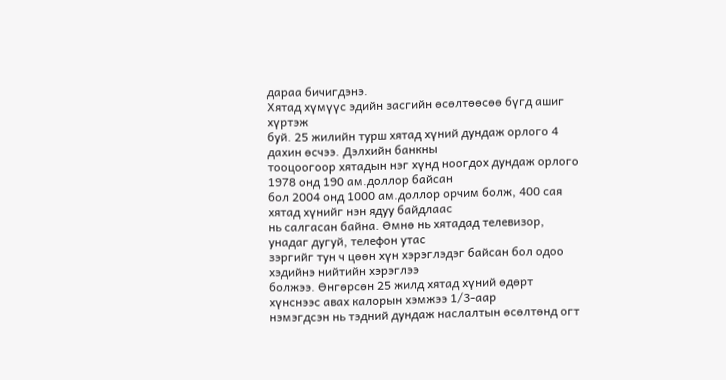дараа бичигдэнэ.
Хятад хүмүүс эдийн засгийн өсөлтөөсөө бүгд ашиг хүртэж
буй. 25 жилийн турш хятад хүний дундаж орлого 4 дахин өсчээ. Дэлхийн банкны
тооцоогоор хятадын нэг хүнд ноогдох дундаж орлого 1978 онд 190 ам.доллор байсан
бол 2004 онд 1000 ам.доллор орчим болж, 400 сая хятад хүнийг нэн ядуу байдлаас
нь салгасан байна. Өмнө нь хятадад телевизор, унадаг дугуй, телефон утас
зэргийг тун ч цөөн хүн хэрэглэдэг байсан бол одоо хэдийнэ нийтийн хэрэглээ
болжээ. Өнгөрсөн 25 жилд хятад хүний өдөрт хүнснээс авах калорын хэмжээ 1/3-аар
нэмэгдсэн нь тэдний дундаж наслалтын өсөлтөнд огт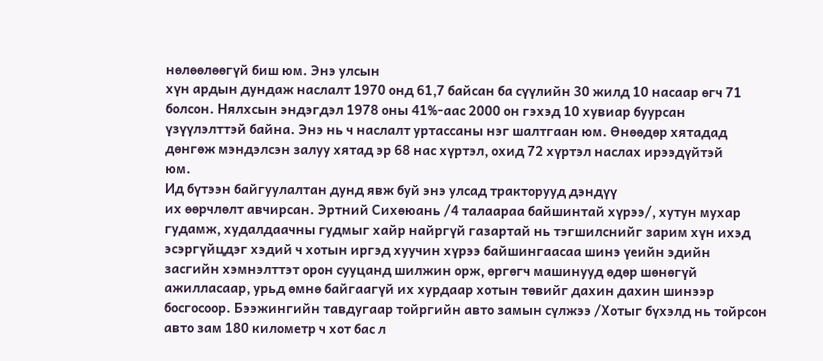нөлөөлөөгүй биш юм. Энэ улсын
хүн ардын дундаж наслалт 1970 онд 61,7 байсан ба сүүлийн 30 жилд 10 насаар өгч 71
болсон. Нялхсын эндэгдэл 1978 оны 41%-аас 2000 он гэхэд 10 хувиар буурсан
үзүүлэлттэй байна. Энэ нь ч наслалт уртассаны нэг шалтгаан юм. Өнөөдөр хятадад
дөнгөж мэндэлсэн залуу хятад эр 68 нас хүртэл, охид 72 хүртэл наслах ирээдүйтэй
юм.
Ид бүтээн байгуулалтан дунд явж буй энэ улсад тракторууд дэндүү
их өөрчлөлт авчирсан. Эртний Сихөюань /4 талаараа байшинтай хүрээ/, хутун мухар
гудамж, худалдаачны гудмыг хайр найргүй газартай нь тэгшилснийг зарим хүн ихэд
эсэргүйцдэг хэдий ч хотын иргэд хуучин хүрээ байшингаасаа шинэ үеийн эдийн
засгийн хэмнэлттэт орон сууцанд шилжин орж, өргөгч машинууд өдөр шөнөгүй
ажилласаар, урьд өмнө байгаагүй их хурдаар хотын төвийг дахин дахин шинээр
босгосоор. Бээжингийн тавдугаар тойргийн авто замын сүлжээ /Хотыг бүхэлд нь тойрсон
авто зам 180 километр ч хот бас л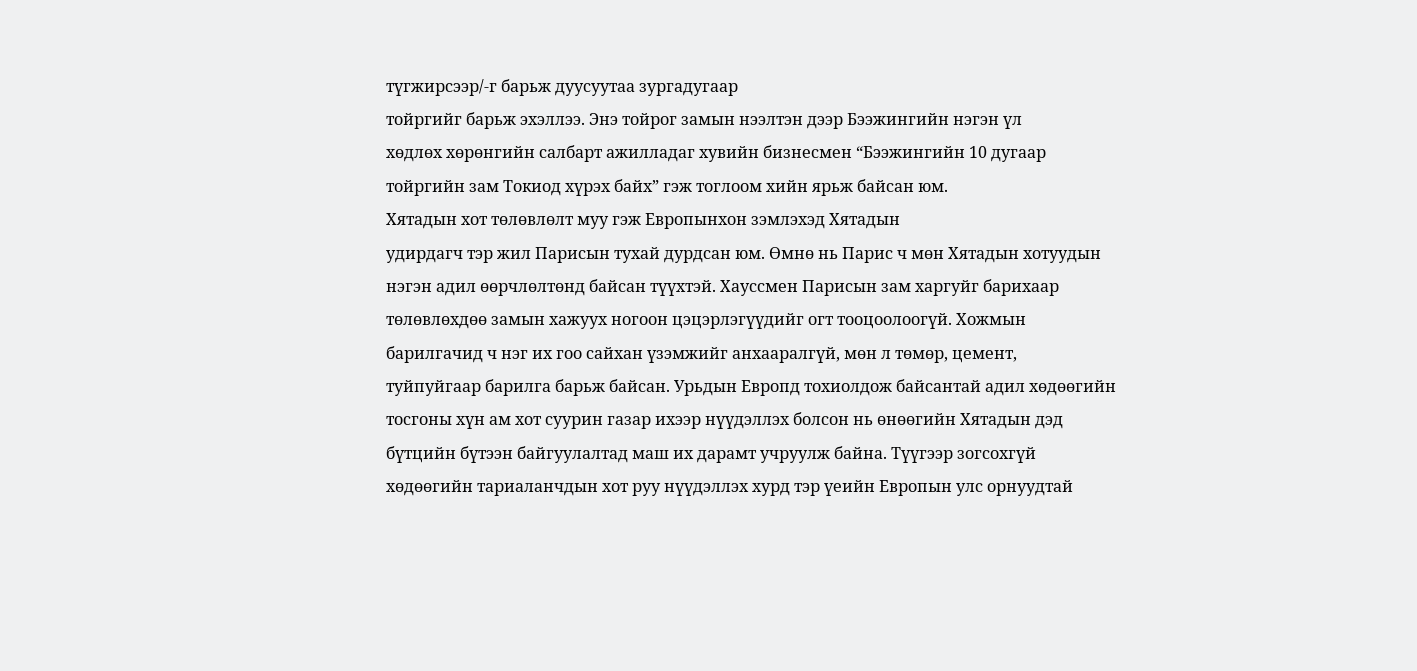түгжирсээр/-г барьж дуусуутаа зургадугаар
тойргийг барьж эхэллээ. Энэ тойрог замын нээлтэн дээр Бээжингийн нэгэн үл
хөдлөх хөрөнгийн салбарт ажилладаг хувийн бизнесмен “Бээжингийн 10 дугаар
тойргийн зам Токиод хүрэх байх” гэж тоглоом хийн ярьж байсан юм.
Хятадын хот төлөвлөлт муу гэж Европынхон зэмлэхэд Хятадын
удирдагч тэр жил Парисын тухай дурдсан юм. Өмнө нь Парис ч мөн Хятадын хотуудын
нэгэн адил өөрчлөлтөнд байсан түүхтэй. Хауссмен Парисын зам харгуйг барихаар
төлөвлөхдөө замын хажуух ногоон цэцэрлэгүүдийг огт тооцоолоогүй. Хожмын
барилгачид ч нэг их гоо сайхан үзэмжийг анхааралгүй, мөн л төмөр, цемент,
туйпуйгаар барилга барьж байсан. Урьдын Европд тохиолдож байсантай адил хөдөөгийн
тосгоны хүн ам хот суурин газар ихээр нүүдэллэх болсон нь өнөөгийн Хятадын дэд
бүтцийн бүтээн байгуулалтад маш их дарамт учруулж байна. Түүгээр зогсохгүй
хөдөөгийн тариаланчдын хот руу нүүдэллэх хурд тэр үеийн Европын улс орнуудтай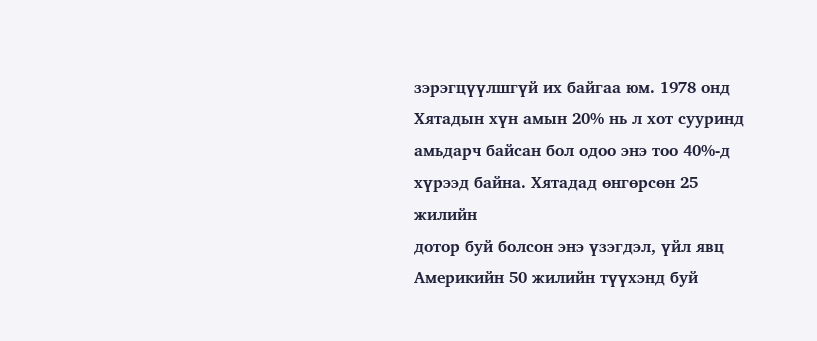зэрэгцүүлшгүй их байгаа юм. 1978 онд Хятадын хүн амын 20% нь л хот сууринд
амьдарч байсан бол одоо энэ тоо 40%-д хүрээд байна. Хятадад өнгөрсөн 25 жилийн
дотор буй болсон энэ үзэгдэл, үйл явц Америкийн 50 жилийн түүхэнд буй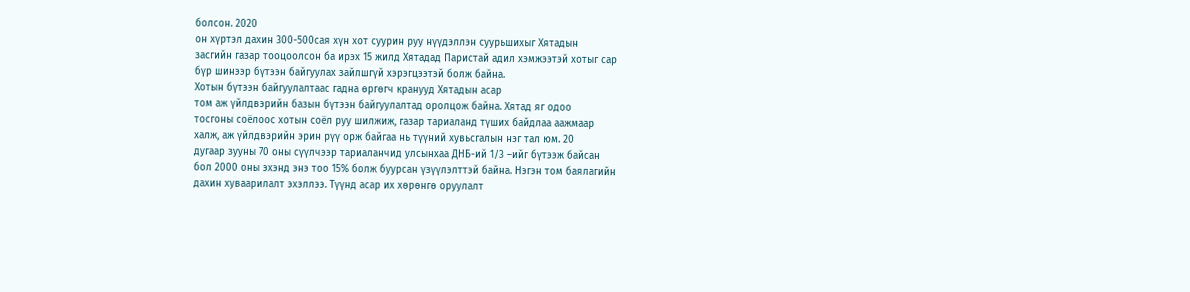болсон. 2020
он хүртэл дахин 300-500сая хүн хот суурин руу нүүдэллэн суурьшихыг Хятадын
засгийн газар тооцоолсон ба ирэх 15 жилд Хятадад Паристай адил хэмжээтэй хотыг сар
бүр шинээр бүтээн байгуулах зайлшгүй хэрэгцээтэй болж байна.
Хотын бүтээн байгуулалтаас гадна өргөгч кранууд Хятадын асар
том аж үйлдвэрийн базын бүтээн байгуулалтад оролцож байна. Хятад яг одоо
тосгоны соёлоос хотын соёл руу шилжиж, газар тариаланд түших байдлаа аажмаар
халж, аж үйлдвэрийн эрин рүү орж байгаа нь түүний хувьсгалын нэг тал юм. 20
дугаар зууны 70 оны сүүлчээр тариаланчид улсынхаа ДНБ-ий 1/3 –ийг бүтээж байсан
бол 2000 оны эхэнд энэ тоо 15% болж буурсан үзүүлэлттэй байна. Нэгэн том баялагийн
дахин хуваарилалт эхэллээ. Түүнд асар их хөрөнгө оруулалт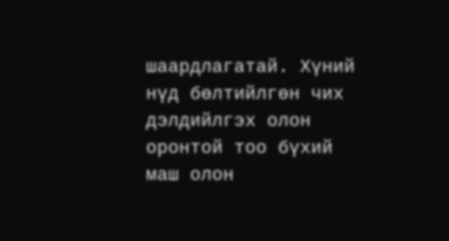шаардлагатай. Хүний
нүд бөлтийлгөн чих дэлдийлгэх олон оронтой тоо бүхий маш олон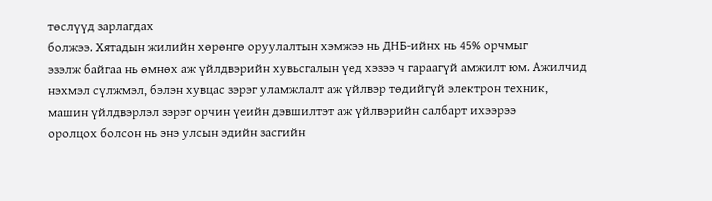төслүүд зарлагдах
болжээ. Хятадын жилийн хөрөнгө оруулалтын хэмжээ нь ДНБ-ийнх нь 45% орчмыг
эзэлж байгаа нь өмнөх аж үйлдвэрийн хувьсгалын үед хэзээ ч гараагүй амжилт юм. Ажилчид
нэхмэл сүлжмэл, бэлэн хувцас зэрэг уламжлалт аж үйлвэр төдийгүй электрон техник,
машин үйлдвэрлэл зэрэг орчин үеийн дэвшилтэт аж үйлвэрийн салбарт ихээрээ
оролцох болсон нь энэ улсын эдийн засгийн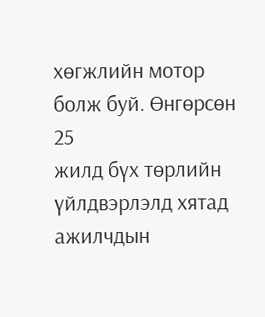хөгжлийн мотор болж буй. Өнгөрсөн 25
жилд бүх төрлийн үйлдвэрлэлд хятад ажилчдын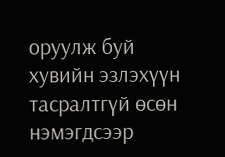оруулж буй хувийн эзлэхүүн
тасралтгүй өсөн нэмэгдсээр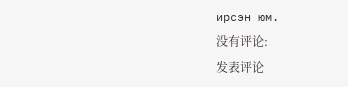ирсэн юм.
没有评论:
发表评论